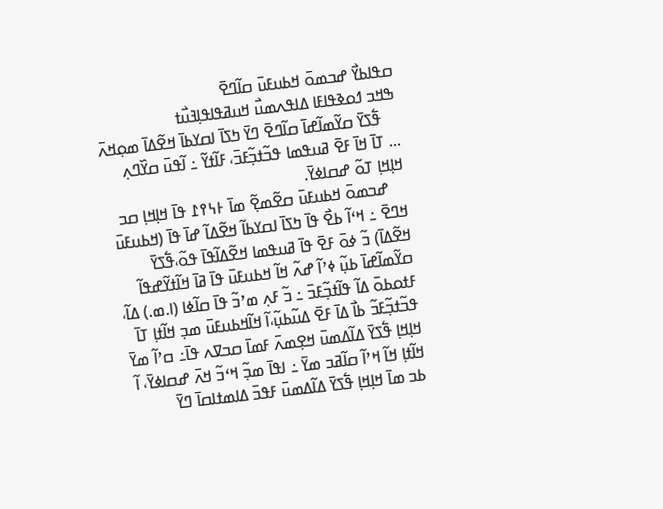ߛߟߊߕߌ߯ ߝߏߘߋ߫ ߞߕߎߓߎ߫ ߛߊ߬ߣߐ߫
ߒߞߏ ߗߋߢߟߊߓߊ ߡߊߟߍߘߎ߯ ߞߎߥߟߊߟߊ߲ߔߎ߯ߙ
    ߟ߱ߖߌ߫ ߛߌ߬ߘߊ߬ߝߊ߫ ߛߊ߬ߣߐ߫ ߣߌ߫ ߤߖߊ߫ ߊߛߌߕߊ߫ ߞߐ߬ߡߊ߫ ߘߋ߲ߞߍ߫ ... ߠߊ߫ ߞߊ߫ ߓߐ߫ ߥߎߟߘߊ ߟߏ߬ߙߏ߲߬ߓߏ߫، ߓߊ߬ߙߌ߬ ߸ ߊ߬ߟߎ߫ ߛߌ߰ߣߍ߲ ߞߊ߲ߞߊ߲ ߠߋ߬ ߝߛߊߦߌ߫.
    ߝߏߘߋ߫ ߞߕߎߓߎ߫ ߛߐ߬ߘߐ߲߬ ߘߊ߫ ߅߆߉߁ ߟߊ߫ ߞߊ߲ߞߊ߲ ߛߏ ߞߣߐ߫ ߸ ߞߵߊ߬ ߕߐ߯ ߟߊ߫ ߤߖߊ߫ ߊߛߌߕߊ߬ ߞߐ߬ߡߊ߬ ߝߊ߫ ߟߊ߫ (ߞߕߎߓߎ߫ ߞߐ߬ߡߊ߫) ߏ߬ ߦߋ߫ ߓߐ߫ ߟߊ߫ ߥߎߟߘߊ ߞߐ߬ߡߊ߬ߟߊ߫ ߟߋ߬،ߟ߱ߖߌ߫ ߛߌ߬ߘߊ߬ߝߊ߫ ߕߎ߲߬ ߦߴߊ߬ ߝߍ߬ ߞߊ߬ ߞߕߎߓߎ߫ ߟߊ߫ ߥߊ߫ ߞߊ߬ߙߌ߬ߝߟߊ߬ ߓߙߋߕߋ߫ ߡߊ߬ ߟߊ߬ߙߏ߲߬ߓߏ߫ ߸ ߏ߬ ߓߍ߲ ߘߴߏ߬ ߟߊ߫ ߛߊ߬ߦߊ (ߊ.ߘ.) ߡߊ߬، ߟߏ߬ߙߏ߲߬ߓߏ߬ ߕߊ߯ ߡߊ߫ ߓߐ߫ ߡߎ߬ߕߎ߲߬،ߊ߬ ߞߊ߬ߞߕߎߓߎ߫ ߘߏ߲ ߞߊ߬ߙߊ߲ ߠߊ߫ ߞߊ߲ߞߊ߲ ߟ߱ߖߌ߫ ߡߊ߬ߡߘߎ߫ ߞߐ߲ߘߍ߫ ߓߘߊ߫ ߛߏߜߍ ߟߊ߫߸ ߛߴߊ߬ ߘߌ߫ ߞߊ߬ߙߊ߲ ߞߊ߬ ߞߴߊ߬ ߛߊ߬ߥߏ ߘߌ߫ ߸ ߊߟߊ߫ ߘߏ߲߬ ߞߵߏ߬ ߞߍ߫ ߝߛߊߦߌ߫، ߊ߬ ߕߏ ߘߊ߫ ߞߊ߲ߞߊ߲ ߟ߱ߖߌ߫ ߡߊ߬ߡߘߎ߫ ߓߟߏ߫ ߡߊߘߙߊߛߊ߫ ߣߌ߫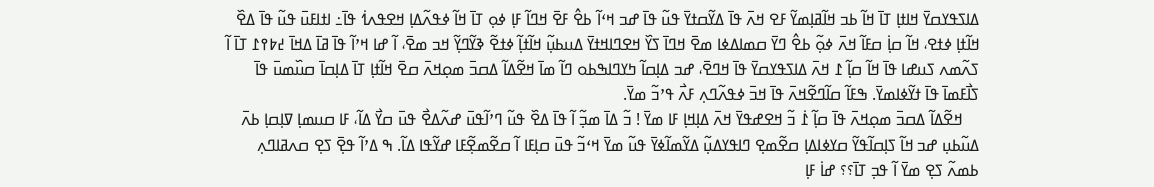ߡߊߖߟߌߛߌ߫ ߞߊߙߊ߲ ߠߊ߫ ߞߊ߬ ߕߏ ߞߊ߬ߥߊ߲ߘߌ߬ ߓߐ ߞߍ߫ ߟߊ߫ ߡߌ߬ߛߙߌ߫ ߟߎ߬ ߟߊ߫ ߝߏ ߞߵߊ߬ ߕߐ߮ ߓߐ߫ ߞߣߊ߬ ߓߊ߲ ߦߋ߲ ߠߊ߫ ߞߊ߬ ߦߟߍ߬ߡߊ߲ ߞߐߟߍߗ߭ ߟߊ߫߸ ߊߙߊߓߎ߫ ߟߎ߬ ߟߊ߫ ߡߐ߰ ߞߊ߬ߙߊ߲ ߦߙߐ، ߞߊ߬ ߛߊ߲߭ ߛߓߊ߬ ߞߍ߫ ߦߋ߲߬ ߕߐ߮ ߣߌ߫ ߛߘߊߡߦߊ ߘߐ߫ ߞߣߊ߫ ߖߌ߰ ߞߐߣߊߞߙߌ߫ ߡߎߕߎ߲߬ ߞߊ߬ߙߊ߲߬ ߦߙߐ߬ ߢߌ߬ߣߌ߲߬ ߞߏ ߘߐ߫، ߊ߬ ߝߊ ߞߴߊ߬ ߟߊ߫ ߥߊ߫ ߡߞߊ߫ ߄߈߉߁ ߠߊ߫ ߊ߬ ߖߍ߬ߘߍ ߖߎߝߊ ߟߊ߫ ߞߊ߬ ߛߊ߲߬ ߁ ߞߍ߫ ߡߊߖߟߌߛߌ߫ ߟߊ߫ ߞߣߐ߫، ߝߏ ߡߊ߲ߛߊ߬ ߤߌߣߊߒߕߋ ߣߊ߬ ߘߊ߫ ߞߐ߬ߡߊ߬ ߡߛߏ߫ ߘߋ߲ߞߍ߫ ߛߐ߫ ߞߊ߬ߙߊ߲ ߠߊ߫ ߡߊ߲ߛߊ߫ ߛߎ߰ߘߎ߫ ߟߊ߫ ߖߊ߯ߓߘߊ߫ ߟߊ߫ ߙߌ߬ߦߊߘߌ߫. ߒߓߊ߬ ߛߊ߬ߣߐ߬ߞߍ߫ ߟߊ߫ ߞߏ߫ ߦߟߍ߬ߣߍ߲ ߓߍ߯ ߟߴߏ߬ ߘߌ߫.
    ߞߐ߬ߡߊ߬ ߡߛߏ߫ ߘߋ߲ߞߍ߫ ߟߊ߫ ߛߊ߲߬ ߁߭ ߏ߬ ߞߐߝߟߌ߫ ߞߍ߫ ߡߊ߲ߞߊ߲ ߓߊ ߘߌ߫ ! ߏ߬ ߡߊ߫ ߘߏ߲߬ ߊ߬ ߟߊ߫ ߡߐ߰ ߟߎ߬ ߣߴߊ߬ߟߎ߫ ߝߍ߬ߡߐ߯ ߟߎ߫ ߛߌ߯ ߡߊ߬، ߓߊ ߛߎߘߊ߲ ߜߊ߲ߛߊ߲ ߕߍ߫ ߡߎ߬ߕߎ߲ ߝߏ ߞߊ߬ ߖߊ߲ߛߊ߬ߟߌ߬ ߛߌߦߊߡߊ߲ ߛߐ߬ߘߐ߲ ߣߊߟߌߡߎ߲߬ ߡߌ߬ߘߊ߬ߦߌ߫ ߟߎ߬ ߘߌ߫ ߞߵߏ߬ ߟߎ߫ ߛߊ߲ߓߊ ߊ߬ ߛߐ߬ߘߐ߲߬ߓߊ ߝߌ߬ߟߊ ߡߊ߬. ߒ ߡߴߊ߬ ߟߐ߲߫ ߖߐ߲ ߛߍߥߊߣߍ߲ ߕߘߍ߬ ߖߐ߲ ߘߌ߫ ߊ߬ ߟߏ߲ ߠߊ߫؟؟ ߝߊ߭ ߓߊ߲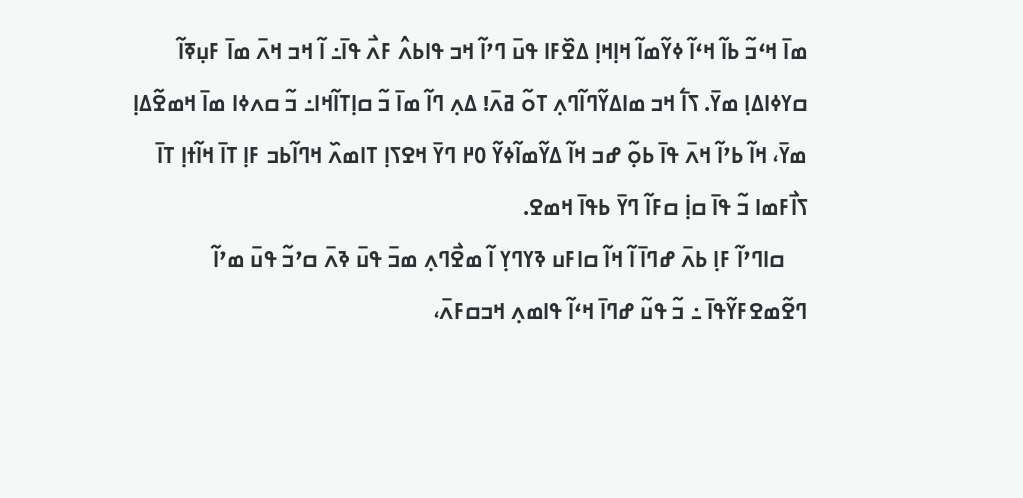ߘߊ߫ ߞߵߏ߬ ߕߊ߬ ߞߵߊ߬ ߦߌ߬ߘߊ߬ ߞߊ߲ߞߊ߲ ߡߐ߰ߓߊ ߟߎ߫ ߣߴߊ߬ ߞߏ ߟߊߕߍ߮ ߓߍ߯ ߟߊ߫߸ ߊ߬ ߞߏ ߞߍ߫ ߘߊ߫ ߓߎ߲ߧߊ߬ ߛߌߦߊߡߊ߲ ߘߌ߫. ߖߊ߱ ߞߏ ߘߊߡߌ߬ߣߊ߬ߣߍ߲ ߠߋ߬ ߥߍ߫! ߡߍ߲ ߣߊ߬ ߘߊ߫ ߏ߬ ߛߊ߲ߠߊ߬ߞߊ߸ ߏ߬ ߛߍߦߊ ߘߊ߫ ߞߘߐ߬ߡߊ߲ ߘߌ߫، ߞߊ߬ ߕߴߊ߬ ߞߍ߫ ߟߊ߫ ߕߋ߲߬ ߝߏ ߞߊ߬ ߡߌ߬ߘߊ߬ߦߌ߬ ߀߂ ߣߌ߫ ߞߐߖߊ߲ ߠߊߘߍ߰ ߞߣߊ߬ߕߏ ߓߊ߲ ߠߊ߫ ߞߊ߬ߙߊ߲ ߠߊ߫ ߖߊ߯ߓߘߊ ߏ߬ ߟߊ߫ ߛߊ߲߭ ߛߓߊ߬ ߣߌ߫ ߕߟߊ߫ ߞߘߐ.
    ߛߊߣߴߊ߬ ߓߊ߲ ߕߍ߫ ߝߣߊ߫ ߊ߬ ߞߊ߬ ߛߊߓߎ ߢߌߣߌ߲ ߊ߬ ߘߐ߯ߣߍ߲ ߘߏ߫ ߟߎ߫ ߢߍ߫ ߛߴߏ߬ ߟߎ߫ ߘߴߊ߬ ߣߐ߬ߘߐߓߌ߬ߟߊ߫ ߸ ߏ߬ ߟߎ߬ ߝߣߊ߫ ߞߵߊ߬ ߟߊߘߍ߲ ߞߏߛߓߍ߫،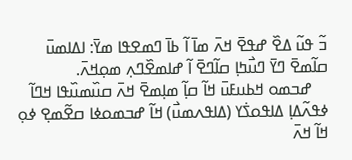ߏ߬ ߟߎ߬ ߡߐ߰ ߝߟߐ߫ ߞߍ߫ ߘߊ߫ ߊ߬ ߕߊ߫ ߣߘߐߟߊ ߘߌ߫: ߊߡߊߘߎ߫ ߛߊ߬ߘߐ߫ ߣߌ߫ ߣߎ߯ߤߊ߲ ߛߊ߬ߣߐ߫ ߊ߬ ߝߊߘߐ߰ߣߍ߲ ߘߋ߲ߞߍ߫.
    ߝߏߘߋ ߞߕߎߓߎ߫ ߞߊ߬ ߛߊ߲߬ ߘߊ߲ߘߐ߫ ߞߍ߫ ߛߎ߰ߘߎ߰ߟߊ ߞߣߊ߬ ߦߟߍ߬ߡߊ߲ ߡߊߟߋߖ߭ߌ (ߡߊߟߍߘߎ߯) ߞߊ߬ ߝߏߘߋߦߊ ߛߐ߬ߘߐ߲ ߦߋ߲ ߞߊ߬ ߞߍ߫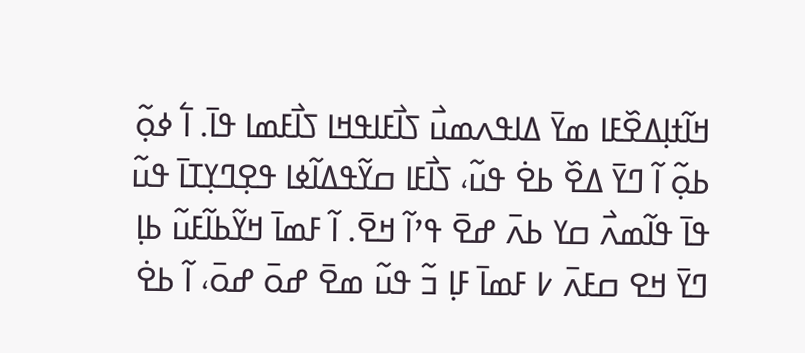ߞߊ߬ߙߊ߲ߡߐ߰ߓߊ ߘߌ߫ ߡߊߟߍߘߎ߯ ߖߊ߯ߓߊߟߞߊ ߖߊ߯ߓߘߊ ߟߊ߫. ߊ߱ ߦߋ߲߬ ߕߋ߲߬ ߊ߬ ߣߌ߫ ߡߐ߰ ߕߐ߭ ߟߎ߬، ߖߊ߯ߓߊ ߛߌ߬ߟߡߊ߬ߦߊ ߟߐ߲ߣߌ߲ߠߊ߫ ߟߎ߬ ߟߊ߫ ߟߊ߬ߘߍ߯ ߛߌ ߕߍ߫ ߝߐ߫ ߟߴߊ߬ ߞߐ߫. ߊ߬ ߓߘߊ߫ ߞߌ߬ߕߊ߬ߓߎ߬ ߕߊ߲ ߣߌ߫ ߞߐ ߛߓߍ߫ ߇ ߓߘߊ߫ ߓߊ߲ ߏ߬ ߟߎ߬ ߘߐ߫ ߝߋ߫ ߝߋ߫، ߊ߬ ߕߐ߭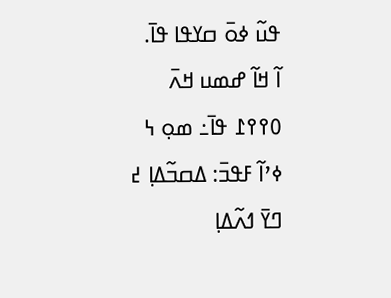ߟߎ߬ ߦߋ߫ ߛߌߟߊ ߟߊ߫.
ߊ߬ ߞߊ߬ ߝߘߎ ߞߍ߫ ߀߉߉߁ ߟߊ߫߸ ߘߋ߲ ߆ ߦߴߊ߬ ߓߟߏ߫: ߡߛߏ߬ߡߊ߲ ߄ ߣߌ߫ ߗߍ߬ߡߊ߲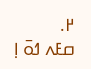߂.
ߛߓߍ ߗߋ߫ ߊ߲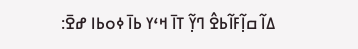ߡߊ߬ ߛߊ߲߬ߓߊ߬ߕߐ߮ ߣߌ߲߬ ߠߊ߫ ߞߵߌ ߕߊ߫ ߦߋߕߊ ߝߐ߫: